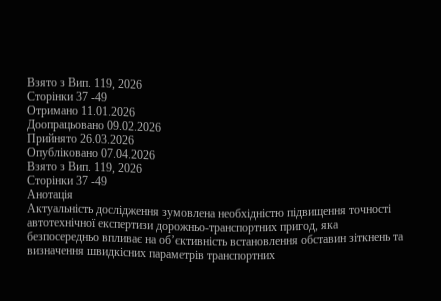Взято з Вип. 119, 2026
Сторінки 37 -49
Отримано 11.01.2026
Доопрацьовано 09.02.2026
Прийнято 26.03.2026
Опубліковано 07.04.2026
Взято з Вип. 119, 2026
Сторінки 37 -49
Анотація
Актуальність дослідження зумовлена необхідністю підвищення точності автотехнічної експертизи дорожньо-транспортних пригод, яка безпосередньо впливає на об’єктивність встановлення обставин зіткнень та визначення швидкісних параметрів транспортних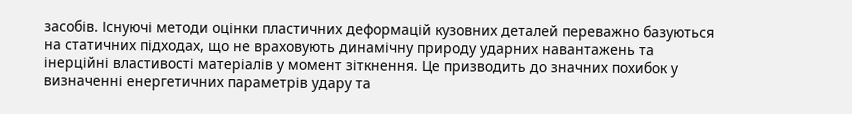засобів. Існуючі методи оцінки пластичних деформацій кузовних деталей переважно базуються на статичних підходах, що не враховують динамічну природу ударних навантажень та інерційні властивості матеріалів у момент зіткнення. Це призводить до значних похибок у визначенні енергетичних параметрів удару та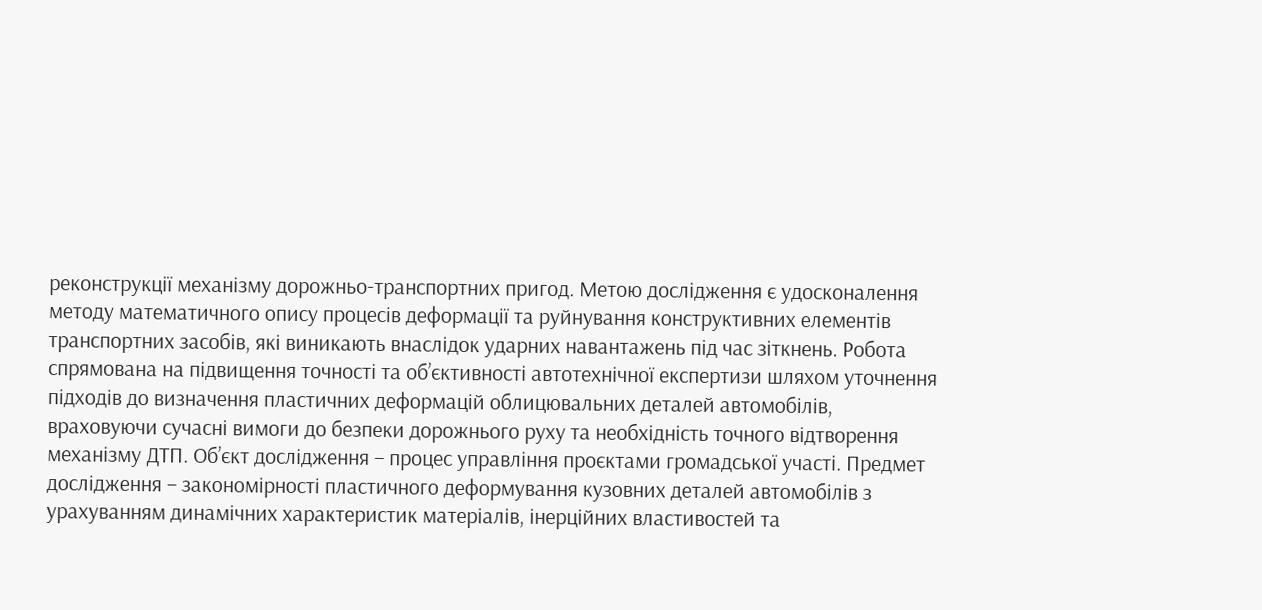реконструкції механізму дорожньо-транспортних пригод. Метою дослідження є удосконалення методу математичного опису процесів деформації та руйнування конструктивних елементів транспортних засобів, які виникають внаслідок ударних навантажень під час зіткнень. Робота спрямована на підвищення точності та об’єктивності автотехнічної експертизи шляхом уточнення підходів до визначення пластичних деформацій облицювальних деталей автомобілів, враховуючи сучасні вимоги до безпеки дорожнього руху та необхідність точного відтворення механізму ДТП. Об’єкт дослідження – процес управління проєктами громадської участі. Предмет дослідження – закономірності пластичного деформування кузовних деталей автомобілів з урахуванням динамічних характеристик матеріалів, інерційних властивостей та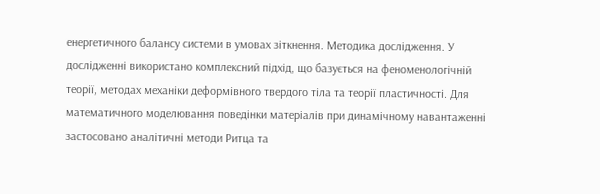енергетичного балансу системи в умовах зіткнення. Методика дослідження. У дослідженні використано комплексний підхід, що базується на феноменологічній теорії, методах механіки деформівного твердого тіла та теорії пластичності. Для математичного моделювання поведінки матеріалів при динамічному навантаженні застосовано аналітичні методи Ритца та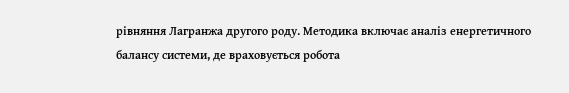рівняння Лагранжа другого роду. Методика включає аналіз енергетичного балансу системи, де враховується робота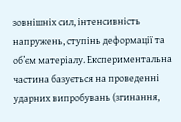зовнішніх сил, інтенсивність напружень, ступінь деформації та об’єм матеріалу. Експериментальна частина базується на проведенні ударних випробувань (згинання,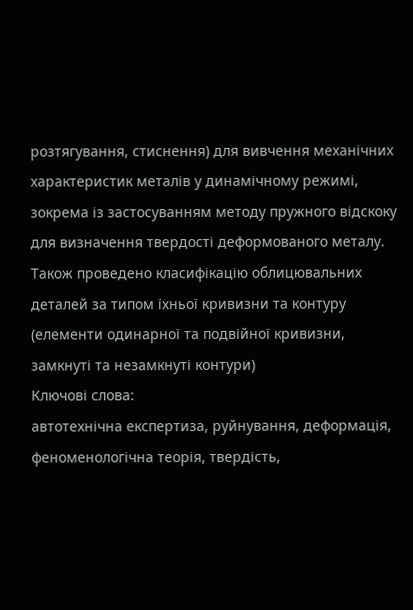розтягування, стиснення) для вивчення механічних характеристик металів у динамічному режимі, зокрема із застосуванням методу пружного відскоку для визначення твердості деформованого металу. Також проведено класифікацію облицювальних деталей за типом їхньої кривизни та контуру (елементи одинарної та подвійної кривизни, замкнуті та незамкнуті контури)
Ключові слова:
автотехнічна експертиза, руйнування, деформація, феноменологічна теорія, твердість,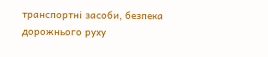транспортні засоби, безпека дорожнього руху